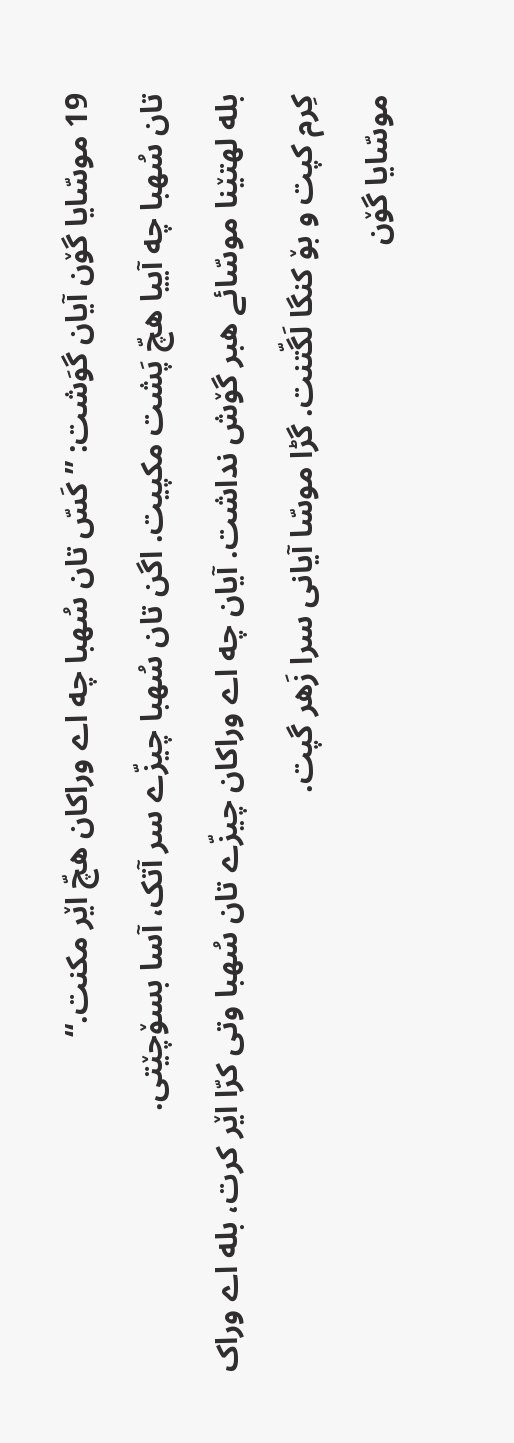19 موسّایا گۆن آیان گوَشت: ”کَسّ تان سُهبا چه اے وراکان هچّ اێر مکنت.“
تان سُهبا چه آییا هچّ پَشت مکپیت. اگن تان سُهبا چیزّے سر آتک، آسا بسۆچێتی.
بله لهتێنا موسّائے هبر گۆش نداشت. آیان چه اے وراکان چیزّے تان سُهبا وتی کرّا اێر کرت، بله اے وراک کِرم کپت و بۆ کنگا لَگّتنت. گڑا موسّا آیانی سرا زَهر گپت.
موسّایا گۆن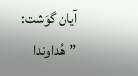آیان گوَشت: ”هُداوندا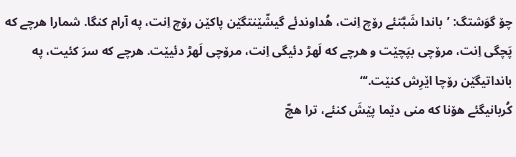چۆ گوَشتگ: ’باندا شَبَّتئے رۆچ اِنت، هُداوندئے گیشّێنتگێن پاکێن رۆچ اِنت، په آرام کنگا. شمارا هرچے که پَچگی اِنت، مرۆچی بپَچێت و هرچے که لَهڑ دئیگی اِنت، مرۆچی لَهڑ دئیێت. هرچے که سرَ کئیت، په بانداتیگێن رۆچا اێرِش کنێت.‘“
کُربانیگئے هۆنا که منی دێما پێشَ کنئے، ترا هچّ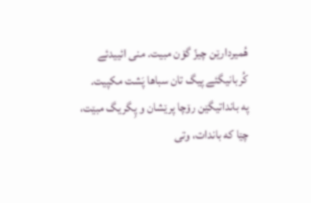هُمیردارێن چیزّ گۆن مبیت. منی ائییدئے کُربانیگئے پیگ تان سباها پَشت مکپیت.
په بانداتیگێن رۆچا پرێشان و پِگریگ مبێت، چێا که باندات، وتی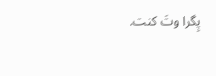پِگرا وتَ کنت.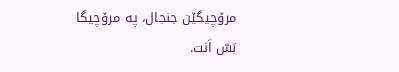مرۆچیگێن جنجال، په مرۆچیگا بَسّ اَنت.